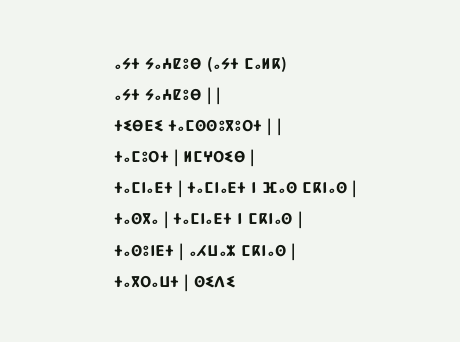ⴰⵢⵜ ⵢⴰⵄⵇⵓⴱ (ⴰⵢⵜ ⵎⴰⵍⴽ)
ⴰⵢⵜ ⵢⴰⵄⵇⵓⴱ | |
ⵜⵉⴱⴹⵉ ⵜⴰⵎⵙⵙⵓⴳⵓⵔⵜ | |
ⵜⴰⵎⵓⵔⵜ | ⵍⵎⵖⵔⵉⴱ |
ⵜⴰⵎⵏⴰⴹⵜ | ⵜⴰⵎⵏⴰⴹⵜ ⵏ ⴼⴰⵙ ⵎⴽⵏⴰⵙ |
ⵜⴰⵙⴳⴰ | ⵜⴰⵎⵏⴰⴹⵜ ⵏ ⵎⴽⵏⴰⵙ |
ⵜⴰⵙⵓⵏⴹⵜ | ⴰⵃⵡⴰⵣ ⵎⴽⵏⴰⵙ |
ⵜⴰⴳⵔⴰⵡⵜ | ⵙⵉⴷⵉ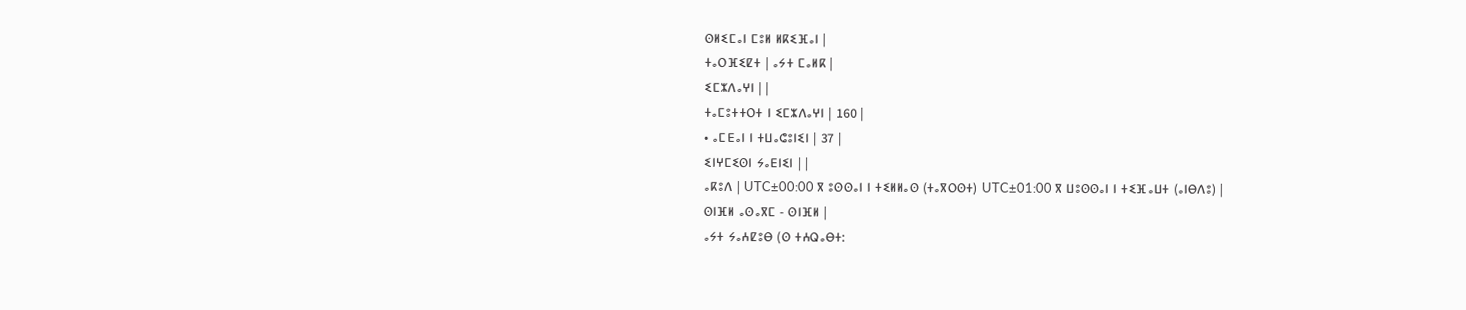ⵙⵍⵉⵎⴰⵏ ⵎⵓⵍ ⵍⴽⵉⴼⴰⵏ |
ⵜⴰⵔⴼⵉⵇⵜ | ⴰⵢⵜ ⵎⴰⵍⴽ |
ⵉⵎⵣⴷⴰⵖⵏ | |
ⵜⴰⵎⵓⵜⵜⵔⵜ ⵏ ⵉⵎⵣⴷⴰⵖⵏ | 160 |
• ⴰⵎⴹⴰⵏ ⵏ ⵜⵡⴰⵛⵓⵏⵉⵏ | 37 |
ⵉⵏⵖⵎⵉⵙⵏ ⵢⴰⴹⵏⵉⵏ | |
ⴰⴽⵓⴷ | UTC±00:00 ⴳ ⵓⵙⵙⴰⵏ ⵏ ⵜⵉⵍⵍⴰⵙ (ⵜⴰⴳⵔⵙⵜ) UTC±01:00 ⴳ ⵡⵓⵙⵙⴰⵏ ⵏ ⵜⵉⴼⴰⵡⵜ (ⴰⵏⴱⴷⵓ) |
ⵙⵏⴼⵍ ⴰⵙⴰⴳⵎ - ⵙⵏⴼⵍ |
ⴰⵢⵜ ⵢⴰⵄⵇⵓⴱ (ⵙ ⵜⵄⵕⴰⴱⵜ: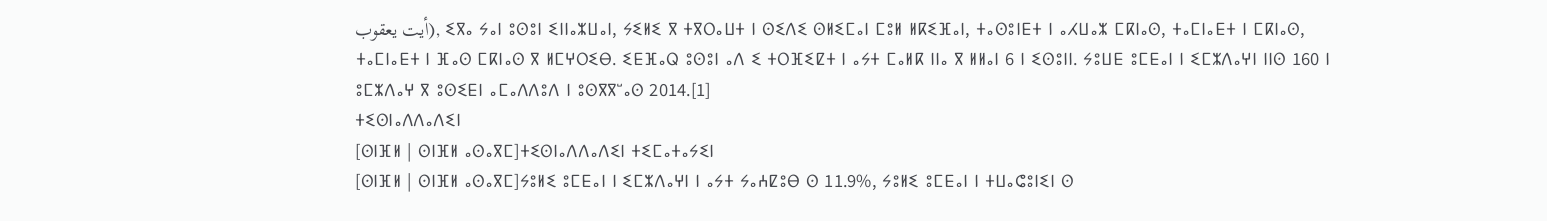أيت يعقوب), ⵉⴳⴰ ⵢⴰⵏ ⵓⵙⵓⵏ ⵉⵏⵏⴰⵣⵡⴰⵏ, ⵢⵉⵍⵉ ⴳ ⵜⴳⵔⴰⵡⵜ ⵏ ⵙⵉⴷⵉ ⵙⵍⵉⵎⴰⵏ ⵎⵓⵍ ⵍⴽⵉⴼⴰⵏ, ⵜⴰⵙⵓⵏⴹⵜ ⵏ ⴰⵃⵡⴰⵣ ⵎⴽⵏⴰⵙ, ⵜⴰⵎⵏⴰⴹⵜ ⵏ ⵎⴽⵏⴰⵙ, ⵜⴰⵎⵏⴰⴹⵜ ⵏ ⴼⴰⵙ ⵎⴽⵏⴰⵙ ⴳ ⵍⵎⵖⵔⵉⴱ. ⵉⴹⴼⴰⵕ ⵓⵙⵓⵏ ⴰⴷ ⵉ ⵜⵔⴼⵉⵇⵜ ⵏ ⴰⵢⵜ ⵎⴰⵍⴽ ⵏⵏⴰ ⴳ ⵍⵍⴰⵏ 6 ⵏ ⵉⵙⵓⵏⵏ. ⵢⵓⵡⴹ ⵓⵎⴹⴰⵏ ⵏ ⵉⵎⵣⴷⴰⵖⵏ ⵏⵏⵙ 160 ⵏ ⵓⵎⵣⴷⴰⵖ ⴳ ⵓⵙⵉⴹⵏ ⴰⵎⴰⴷⴷⵓⴷ ⵏ ⵓⵙⴳⴳⵯⴰⵙ 2014.[1]
ⵜⵉⵙⵏⴰⴷⴷⴰⴷⵉⵏ
[ⵙⵏⴼⵍ | ⵙⵏⴼⵍ ⴰⵙⴰⴳⵎ]ⵜⵉⵙⵏⴰⴷⴷⴰⴷⵉⵏ ⵜⵉⵎⴰⵜⴰⵢⵉⵏ
[ⵙⵏⴼⵍ | ⵙⵏⴼⵍ ⴰⵙⴰⴳⵎ]ⵢⵓⵍⵉ ⵓⵎⴹⴰⵏ ⵏ ⵉⵎⵣⴷⴰⵖⵏ ⵏ ⴰⵢⵜ ⵢⴰⵄⵇⵓⴱ ⵙ 11.9%, ⵢⵓⵍⵉ ⵓⵎⴹⴰⵏ ⵏ ⵜⵡⴰⵛⵓⵏⵉⵏ ⵙ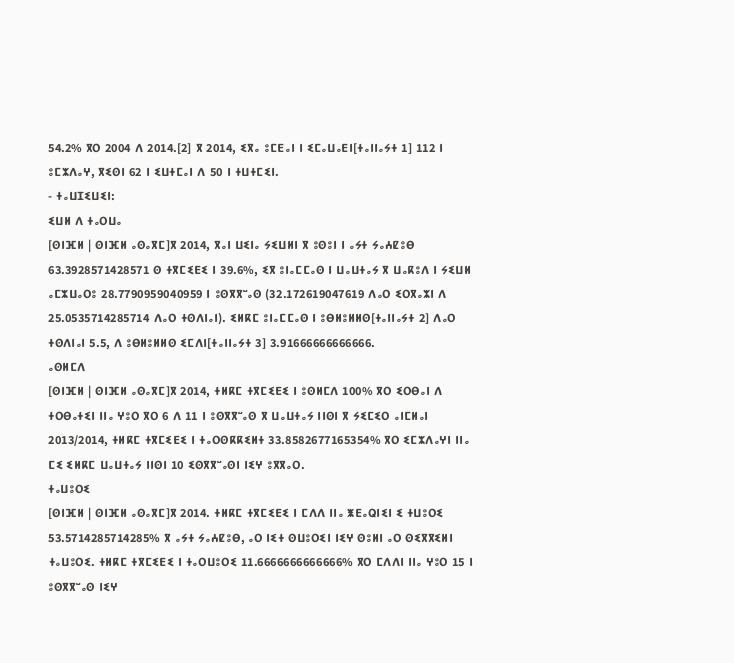54.2% ⴳⵔ 2004 ⴷ 2014.[2] ⴳ 2014, ⵉⴳⴰ ⵓⵎⴹⴰⵏ ⵏ ⵉⵎⴰⵡⴰⴹⵏ[ⵜⴰⵏⵏⴰⵢⵜ 1] 112 ⵏ ⵓⵎⵣⴷⴰⵖ, ⴳⵉⵙⵏ 62 ⵏ ⵉⵡⵜⵎⴰⵏ ⴷ 50 ⵏ ⵜⵡⵜⵎⵉⵏ.
- ⵜⴰⵡⵊⵉⵡⵉⵏ:
ⵉⵡⵍ ⴷ ⵜⴰⵔⵡⴰ
[ⵙⵏⴼⵍ | ⵙⵏⴼⵍ ⴰⵙⴰⴳⵎ]ⴳ 2014, ⴳⴰⵏ ⵡⵉⵏⴰ ⵢⵉⵡⵍⵏ ⴳ ⵓⵙⵓⵏ ⵏ ⴰⵢⵜ ⵢⴰⵄⵇⵓⴱ 63.3928571428571 ⵙ ⵜⴳⵎⵉⴹⵉ ⵏ 39.6%, ⵉⴳ ⵓⵏⴰⵎⵎⴰⵙ ⵏ ⵡⴰⵡⵜⴰⵢ ⴳ ⵡⴰⴽⵓⴷ ⵏ ⵢⵉⵡⵍ ⴰⵎⵣⵡⴰⵔⵓ 28.7790959040959 ⵏ ⵓⵙⴳⴳⵯⴰⵙ (32.172619047619 ⴷⴰⵔ ⵉⵔⴳⴰⵣⵏ ⴷ 25.0535714285714 ⴷⴰⵔ ⵜⵙⴷⵏⴰⵏ). ⵉⵍⴽⵎ ⵓⵏⴰⵎⵎⴰⵙ ⵏ ⵓⴱⵍⵓⵍⵍⵙ[ⵜⴰⵏⵏⴰⵢⵜ 2] ⴷⴰⵔ ⵜⵙⴷⵏⴰⵏ 5.5, ⴷ ⵓⴱⵍⵓⵍⵍⵙ ⵉⵎⴷⵏ[ⵜⴰⵏⵏⴰⵢⵜ 3] 3.91666666666666.
ⴰⵙⵍⵎⴷ
[ⵙⵏⴼⵍ | ⵙⵏⴼⵍ ⴰⵙⴰⴳⵎ]ⴳ 2014, ⵜⵍⴽⵎ ⵜⴳⵎⵉⴹⵉ ⵏ ⵓⵙⵍⵎⴷ 100% ⴳⵔ ⵉⵔⴱⴰⵏ ⴷ ⵜⵔⴱⴰⵜⵉⵏ ⵏⵏⴰ ⵖⵓⵔ ⴳⵔ 6 ⴷ 11 ⵏ ⵓⵙⴳⴳⵯⴰⵙ ⴳ ⵡⴰⵡⵜⴰⵢ ⵏⵏⵙⵏ ⴳ ⵢⵉⵎⵉⵔ ⴰⵏⵎⵍⴰⵏ 2013/2014, ⵜⵍⴽⵎ ⵜⴳⵎⵉⴹⵉ ⵏ ⵜⴰⵔⵙⴽⴽⵉⵍⵜ 33.8582677165354% ⴳⵔ ⵉⵎⵣⴷⴰⵖⵏ ⵏⵏⴰ ⵎⵉ ⵉⵍⴽⵎ ⵡⴰⵡⵜⴰⵢ ⵏⵏⵙⵏ 10 ⵉⵙⴳⴳⵯⴰⵙⵏ ⵏⵉⵖ ⵓⴳⴳⴰⵔ.
ⵜⴰⵡⵓⵔⵉ
[ⵙⵏⴼⵍ | ⵙⵏⴼⵍ ⴰⵙⴰⴳⵎ]ⴳ 2014. ⵜⵍⴽⵎ ⵜⴳⵎⵉⴹⵉ ⵏ ⵎⴷⴷ ⵏⵏⴰ ⵥⴹⴰⵕⵏⵉⵏ ⵉ ⵜⵡⵓⵔⵉ 53.5714285714285% ⴳ ⴰⵢⵜ ⵢⴰⵄⵇⵓⴱ, ⴰⵔ ⵏⵉⵜ ⵙⵡⵓⵔⵉⵏ ⵏⵉⵖ ⵙⵓⵍⵏ ⴰⵔ ⵙⵉⴳⴳⵉⵍⵏ ⵜⴰⵡⵓⵔⵉ. ⵜⵍⴽⵎ ⵜⴳⵎⵉⴹⵉ ⵏ ⵜⴰⵔⵡⵓⵔⵉ 11.6666666666666% ⴳⵔ ⵎⴷⴷⵏ ⵏⵏⴰ ⵖⵓⵔ 15 ⵏ ⵓⵙⴳⴳⵯⴰⵙ ⵏⵉⵖ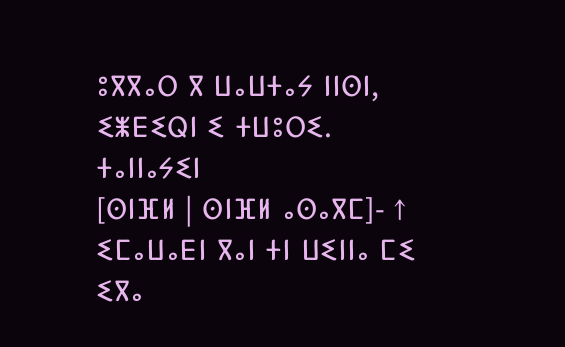ⵓⴳⴳⴰⵔ ⴳ ⵡⴰⵡⵜⴰⵢ ⵏⵏⵙⵏ, ⵉⵥⴹⵉⵕⵏ ⵉ ⵜⵡⵓⵔⵉ.
ⵜⴰⵏⵏⴰⵢⵉⵏ
[ⵙⵏⴼⵍ | ⵙⵏⴼⵍ ⴰⵙⴰⴳⵎ]- ↑ ⵉⵎⴰⵡⴰⴹⵏ ⴳⴰⵏ ⵜⵏ ⵡⵉⵏⵏⴰ ⵎⵉ ⵉⴳⴰ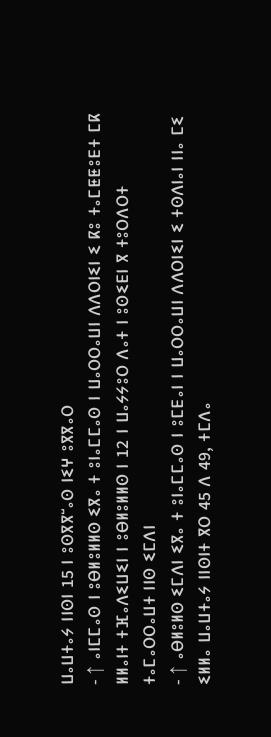ⵡⴰⵡⵜⴰⵢ ⵏⵏⵙⵏ 15 ⵏ ⵓⵙⴳⴳⵯⴰⵙ ⵏⵉⵖ ⵓⴳⴳⴰⵔ
- ↑ ⴰⵏⵎⵎⴰⵙ ⵏ ⵓⴱⵍⵓⵍⵍⵙ ⵉⴳⴰ ⵜ ⵓⵏⴰⵎⵎⴰⵙ ⵏ ⵡⴰⵔⵔⴰⵡⵏ ⴷⴷⵔⵏⵉⵏ ⵉ ⴽⵓ ⵜⴰⵎⵟⵟⵓⴹⵜ ⵎⴽ ⵍⵍⴰⵏⵜ ⵜⴼⴰⴷⵉⵡⵉⵏ ⵏ ⵓⴱⵍⵓⵍⵍⵙ ⵏ 12 ⵏ ⵡⴰⵢⵢⵓⵔ ⴷⴰⵜ ⵏ ⵓⵙⵉⴹⵏ ⴳ ⵜⵓⵔⴷⵔⵜ ⵜⴰⵎⴰⵔⵔⴰⵡⵜ ⵏⵏⵙ ⵉⵎⴷⵏ
- ↑ ⴰⴱⵍⵓⵍⵙ ⵉⵎⴷⵏ ⵉⴳⴰ ⵜ ⵓⵏⴰⵎⵎⴰⵙ ⵏ ⵓⵎⴹⴰⵏ ⵏ ⵡⴰⵔⵔⴰⵡⵏ ⴷⴷⵔⵏⵉⵏ ⵉ ⵜⵙⴷⵏⴰⵏ ⵏⵏⴰ ⵎⵉ ⵉⵍⵍⴰ ⵡⴰⵡⵜⴰⵢ ⵏⵏⵙⵏⵜ ⴳⵔ 45 ⴷ 49, ⵜⵎⴷⴰ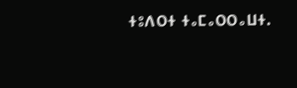ⵜⵓⴷⵔⵜ ⵜⴰⵎⴰⵔⵔⴰⵡⵜ.